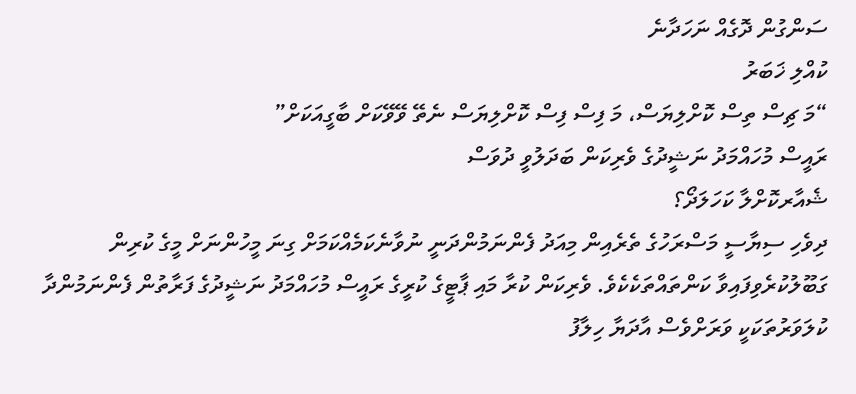ސަންގުން ދޮގެއް ނަހަދާނެ
ކުއްލި ޚަބަރު
“މަ ޗިސް ތިސް ކޮށްލިޔަސް، މަ ފިސް ފިސް ކޮށްލިޔަސް ނެތޭ ވޭވޭކަށް ބާގީއަކަށް”
ރައީސް މުހައްމަދު ނަޝީދުގެ ވެރިކަން ބަދަލުވީ ދުވަސް
ޝެއާރކޮށްލާ ކަހަލަދޯ؟
ދިވެހި ސިޔާސީ މަސްރަހުގެ ތެރެއިން މިއަދު ފެންނަމުންދަނީ ނުވާނެކަމެއްކަމަށް ގިނަ މީހުންނަށް މީގެ ކުރިން ގަބޫލުކުރެވިފައިވާ ކަންތައްތަކެކެވެ. ވެރިކަން ކުރާ މައި ޕާޓީގެ ކުރީގެ ރައީސް މުހައްމަދު ނަޝީދުގެ ފަރާތުން ފެންނަމުންދާ ކުލަވަރުތަކަކީ ވަރަށްވެސް އާދަޔާ ހިލާފު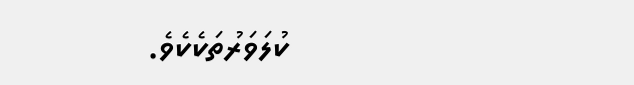ކުލަވަރުތަކެކެވެ.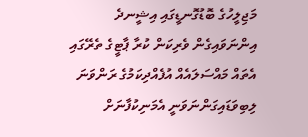މަޖިލީހުގެ ބޮޑުގޮނޑީގައި އިޝީނދެ އިންނަވައިގެން ވެރިކަން ކުރާ ޕާޓީގެ ތެރޭގައި އެތައް މައްސަލައެއް އުފެއްދިކަމުގެ ރަންވަނަ ލިބިވަޑައިގަންނަވަނީ އެމަނިކުފާނަށް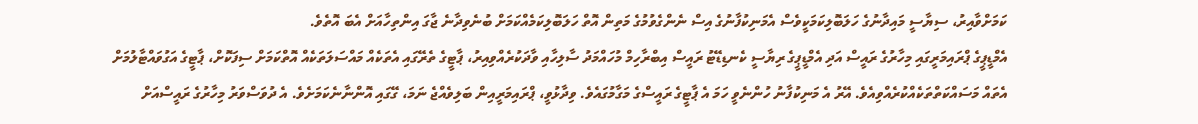ކަމަށްވާއިރު، ސިޔާސީ މައިދާނުގެ ހަލަބޮލިކަމަކީވެސް އެމަނިކުފާނުގެ އިސް ނެންގެވުމުގެ މަތިން އޮތް ހަލަބޮލިކަމެއްކަމަށް ބުނެވިދާނެ ޖާގަ އިންތިހާއަށް އެބަ އޮތެވެ.
އެމްޑީޕީގެ ޕްރައިމަރީގައި މިހާރުގެ ރައީސް އަދި އެމްޑީޕީގެ ރިޔާސީ ކެނޑިޑޭޓު ރައީސް އިބްރާހިމް މުހައްމަދު ސާލިހާއި ވާދަކުރެއްވިއިރު، ޕާޓީގެ ތެރޭގައި އެތަކެއް މައްސަލަތަކެއް އޮތްކަމަށް ސިފަކޮށް، ޕާޓީގެ އަގުވައްޓާލުމަށް އެތައް މަސައްކަތްތަކެއްކުރެއްވިއެވެ. އޭރު އެ މަނިކުފާނު ހުންނެވީ ހަމަ އެ ޕާޓީގެ ރައީސްގެ މަގާމުގައެވެ. ވިދާޅުވީ، ޕްރައިމަރީއިން ބަލިވެއްޖެ ނަމަ، ގޭގައި އޮންނާނެކަމަށެވެ. އެ ދުވަސްވަރު މިހާރުގެ ރައީސްއަށް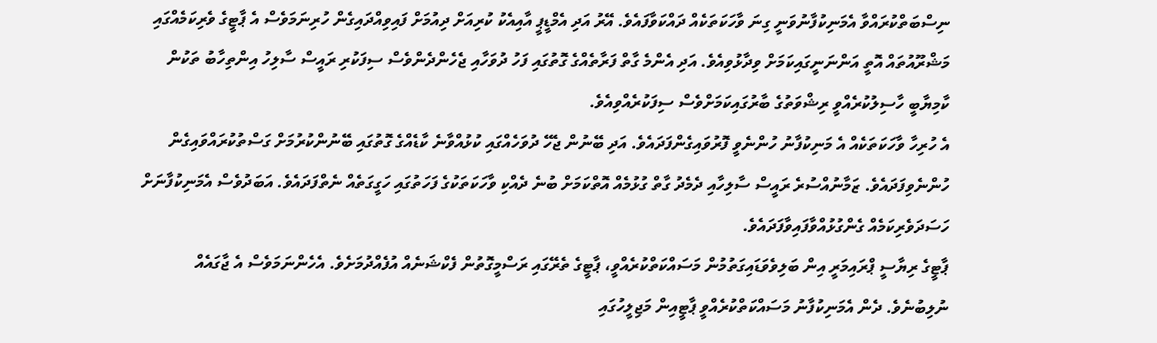ނިސްބަތްކުރައްވާ އެމަނިކުފާނުވަނީ ގިނަ ވާހަކަތަކެއް ދައްކަވާފައެވެ. އޭރު އަދި އެމްޑީޕީ އާއިއެކު ކުރިއަށް ދިއުމަށް ފައިވިއްދައިގެން ހުރިނަމަވެސް އެ ޕާޓީގެ ވެރިކަމެއްގައި މަޝްރޫއުތައް އޮތީ އަންނަނީގައިކަމަށް ވިދާޅުވިއެވެ. އަދި އެންމެ ގާތް ފަރާތެއްގެ ގޮތުގައި ފަހު ދުވަހާއި ޖެހެންދެންވެސް ސިފަކުރި ރައީސް ސާލިހު އިންތިހާބު ތަކުން ކާމިޔާބީ ހާސިލުކުރެއްވީ ރިޝްވަތުގެ ބާރުގައިކަމަށްވެސް ސިފަކުރެއްވިއެވެ.
އެ ހުރިހާ ވާހަކަތަކެއް އެ މަނިކުފާނު ހުންނެވީ ފޮރުވައިގެންފަދައެވެ. އަދި ބޭނުން ޖެހޭ ދުވަހެއްގައި ކުޅުއްވާނެ ކާޑެއްގެ ގޮތުގައި ބޭނުންކުރުމަށް ގަސްތުކުރައްވައިގެން ހުންނެވިފަދައެވެ. ޒަމާނުއްސުރެ ރައީސް ސާލިހާއި ދެމެދު ގާތް ގުޅުމެއް އޮތްކަމަށް ބުނެ ދެއްކި ވާހަކަތަކުގެ ފަހަތުގައި ހަގީގަތެއް ނެތްފަދައެވެ. އަބަދުވެސް އެމަނިކުފާނަށް ހަސަދަވެރިކަމެއް ގެންގުޅުއްވާފައިވާފަދައެވެ.
ޕާޓީގެ ރިޔާސީ ޕްރައިމަރީ އިން ބަލިވެވަޑައިގަތުމުން މަސައްކަތްކުރެއްވީ، ޕާޓީގެ ތެރޭގައި ރަސްމީގޮތުން ފެކްޝަނެއް އުފެއްދުމަށެވެ. އެހެންނަމަވެސް އެ ޖާގައެއް ނުލިބުނެވެ. ދެން އެމަނިކުފާނު މަސައްކަތްކުރެއްވީ ޕާޓީއިން މަޖިލީހުގައި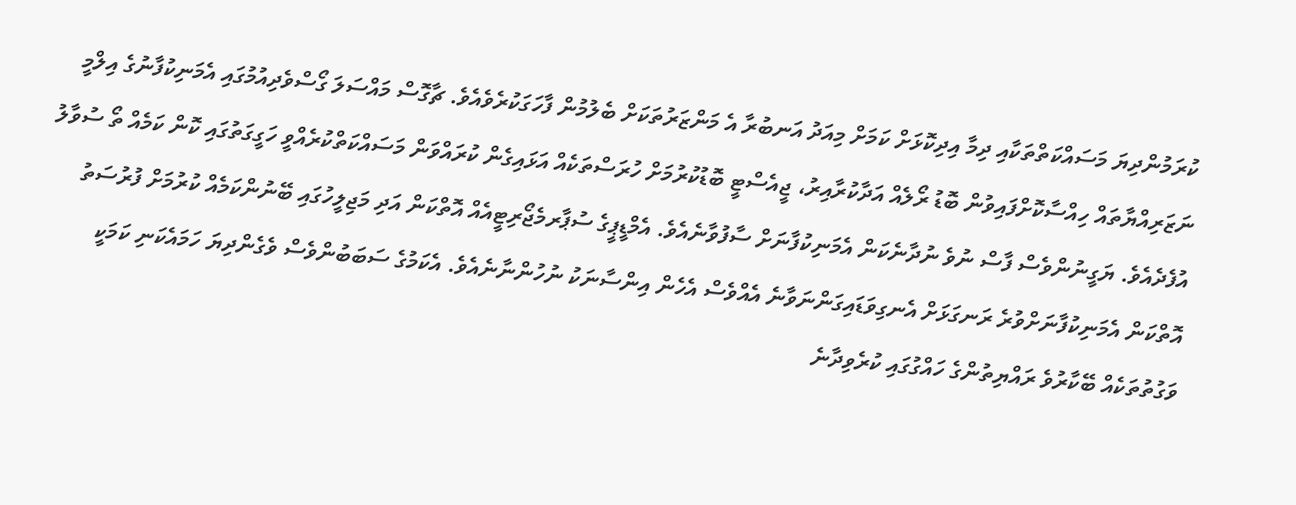ކުރަމުންދިޔަ މަސައްކަތްތަކާއި ދިމާ އިދިކޮޅަށް ކަމަށް މިއަދު އަނބުރާ އެ މަންޒަރުތަކަށް ބެލުމުން ފާހަގަކުރެވެއެވެ. ޗާގޮސް މައްސަލަ ގޯސްވެދިއުމުގައި އެމަނިކުފާނުގެ އިލްމީ ނަޒަރިއްޔާތައް ހިއްސާކޮށްފައިވުން ބޮޑު ރޯލެއް އަދާކުރާއިރު، ޖީއެސްޓީ ބޮޑުކުރުމަށް ހުރަސްތަކެއް އަޅައިގެން ކުރައްވަން މަސައްކަތްކުރެއްވީ ހަގީގަތުގައި ކޮން ކަމެއް ތޯ ސުވާލު އުފެދެއެވެ. ޔަގީނުންވެސް ފާސް ނުވެ ނުދާނެކަން އެމަނިކުފާނަށް ސާފުވާނެއެވެ. އެމްޑީޕީގެ ސުޕާރމެޖޯރިޓީއެއް އޮތްކަން އަދި މަޖިލީހުގައި ބޭނުންކަމެއް ކުރުމަށް ފުރުސަތު އޮތްކަން އެމަނިކުފާނަށްވުރެ ރަނގަޅަށް އެނގިވަޑައިގަންނަވާނެ އެއްވެސް އެހެން އިންސާނަކު ނުހުންނާނެއެވެ. އެކަމުގެ ސަބަބުންވެސް ވެގެންދިޔަ ހަމައެކަނި ކަމަކީ ވަގުތުތަކެއް ބޭކާރުވެ ރައްޔިތުންގެ ހައްގުގައި ކުރެވިދާނެ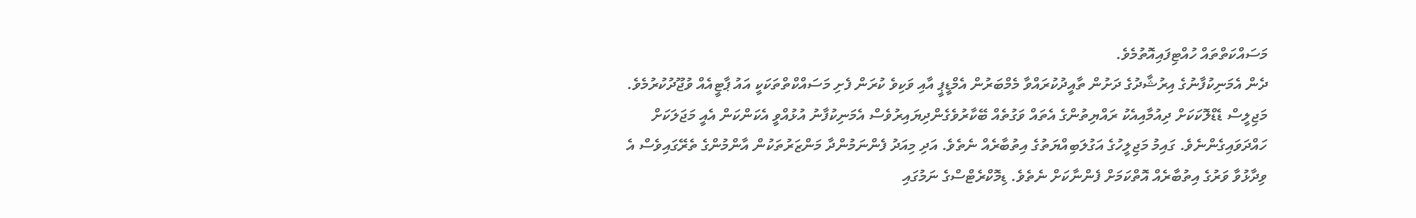މަސައްކަތްތައް ހުއްޓިފައިއޮތުމެވެ.
ދެން އެމަނިކުފާނުގެ އިރުޝާދުގެ ދަށުން ތާއީދުކުރައްވާ މެމްބަރުން އެމްޑީޕީ އާއި ވަކިވެ ކުރަން ފެށި މަސައްކްތްތަކަކީ އައު ޕާޓީއެއް ވުޖޫދުކުރުމެވެ. މަޖިލީސް ޑެޑްލޮކަކަށް ދިއުމާއިއެކު ރައްޔިތުންގެ އެތައް ވަގުތެއް ބޭކާރުވެގެންދިޔައިރުވެސް އެމަނިކުފާނު އުޅުއްވީ އެކަންކަން އެއީ މަޖަލަކަށް ހައްދަވައިގެންނެވެ. ގައިމު މަޖިލީހުގެ އަގުލަބިއްޔަތުގެ އިތުބާރެއް ނެތެވެ. އަދި މިއަދު ފެންނަމުންދާ މަންޒަރުތަކުން އާންމުންގެ ތެރޭގައިވެސް އެ ވިދާޅުވާ ވަރުގެ އިތުބާރެއް އޮތްކަމަށް ފެންނާކަށް ނެތެވެ. ޑިމޮކްރެޓްސްގެ ނަމުގައި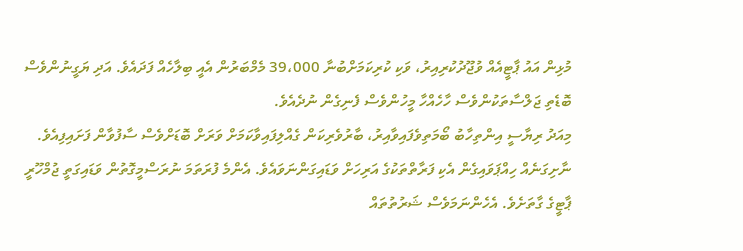މުޅިން އައު ޕާޓީއެއް ވުޖޫދުކުރިއިރު، ވަކި ކުރިކަމަށްބުނާ 39،000 މެމްބަރުން އެއީ ބިލާހެއް ފަދައެވެ. އަދި ޔަގީނުންވެސް ބޮޑެތި ޖަލްސާތަކުންވެސް ހާހެއްހާ މީހުންވެސް ފެނިގެން ނުދެއެވެ.
މިއަދު ރިޔާސީ އިންތިހާބު ބޯމަތިވެފައިވާއިރު، ބާރުވެރިކަން ގެއްލިފައިވާކަމަށް ވަރަށް ބޮޑަށްވެސް ސާފުވާން ފަށައިފިއެވެ. ނާށިގަނެއް ހިއްޕަވައިގެން އެކި ފަރާތްތަކުގެ އަރިހަށް ވަޑައިގަންނަވައެވެ. އެންމެ ފުރަތަމަ ނުރަސްމީގޮތުން ވަޑައިގަތީ ޖުމްހޫރީ ޕާޓީގެ ގާތަށެވެ. އެހެންނަމަވެސް ޝަރުތުތައް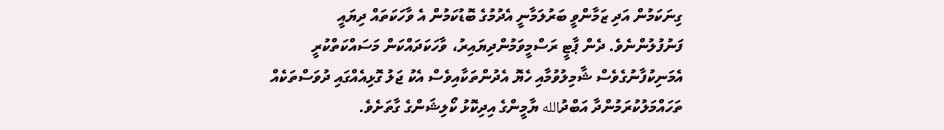ގިނަކަމުން އަދި ޒަމާންވީ ބަރުލަމާނީ އެދުމުގެ ބޮޑުކަމުން އެ ވާހަކަތައް ދިޔައީ ފަނުފުލުންނެވެ. ދެން ޕާޓީ ރަސްމީވަމުންދިޔައިރު، ވާހަކަދައްކަން މަސައްކަތްކުރީ އެމަނިކުފާނުގެވެސް ޝާމިލުވުމާއި ހެޔޮ އެދުންތަކާއިވެސް އެކު ޖަލު ގޮޅިއެއްގައި ދުވަސްތަކެއް ތަހައްމަލުކުރަމުންދާ އަބްދުالله ޔާމީންގެ އިދިކޮޅު ކޯލިޝަންގެ ގާތަށެވެ.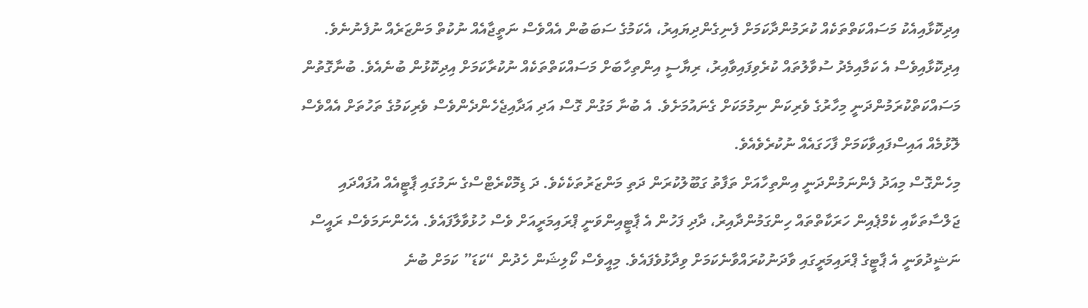އިދިކޮޅާއިއެކު މަސައްކަތްތަކެއް ކުރަމުންދާކަމަށް ފެނިގެންދިޔައިރު، އެކަމުގެ ސަބަބުން އެއްވެސް ނަތީޖާއެއް ނުކުތް މަންޒަރެއް ނުފެނުނެވެ. އިދިކޮޅާއިވެސް އެ ކަމާއިމެދު ސުވާލުތައް ކުރެވިފައިވާއިރު، ރިޔާސީ އިންތިހާބަށް މަސައްކަތްތަކެއް ނުކުރާކަމަށް އިދިކޮޅުން ބުނެއެވެ. ބުނާގޮތުން މަސައްކަތްކުރަމުންދަނީ މިހާރުގެ ވެރިކަން ނިމުމަކަށް ގެނައުމަށެވެ. އެ ބުނާ މަގުން ގޮސް އަދި އަދާއިޖެހެންދެންވެސް ވެރިކަމުގެ ތަހުތަށް އެއްވެސް ލޮޅުމެއް އައިސްފައިވާކަމަށް ފާހަގައެއް ނުކުރެވެއެވެ.
މިހެންގޮސް މިއަދު ފެންނަމުންދަނީ އިންތިހާއަށް ތަފާތު ގަބޫލުކުރަން ދަތި މަންޒަރުތަކެކެވެ. ދަ ޑިމޮކްރެޓްސްގެ ނަމުގައި ޕާޓީއެއް އުފައްދައި ޖަލްސާތަކާއި ކެމްޕެއިން ހަރަކާތްތައް ހިންގަމުންދާއިރު، ދާދި ފަހުން އެ ޕާޓީއިންވަނީ ޕްރައިމަރީއަށް ވެސް ހުޅުވާލާފައެވެ. އެހެންނަމަވެސް ރައީސް ނަޝީދުވަނީ އެ ޕާޓީގެ ޕްރައިމަރީގައި ވާދަނުކުރައްވާނެކަމަށް ވިދާޅުވެފައެވެ. މިއީވެސް ކޯލިޝަން ހެދުން “ކަޑަ” ކަމަށް ބުނެ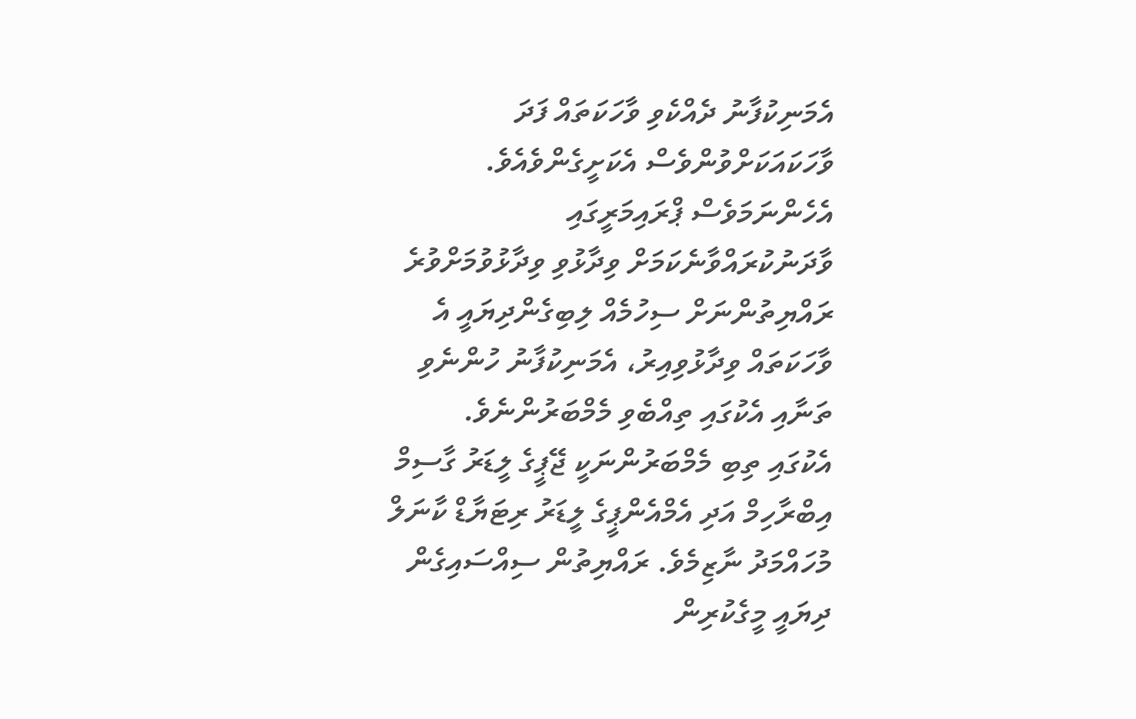އެމަނިކުފާނު ދެއްކެވި ވާހަކަތައް ފަދަ ވާހަކައަކަށްވުންވެސް އެކަށީގެންވެއެވެ. އެހެންނަމަވެސް ޕްރައިމަރީގައި ވާދަނުކުރައްވާނެކަމަށް ވިދާޅުވި ވިދާޅުވުމަށްވުރެ ރައްޔިތުންނަށް ސިހުމެއް ލިބިގެންދިޔައީ އެ ވާހަކަތައް ވިދާޅުވިއިރު، އެމަނިކުފާނު ހުންނެވި ތަނާއި އެކުގައި ތިއްބެވި މެމްބަރުންނެވެ.
އެކުގައި ތިބި މެމްބަރުންނަކީ ޖޭޕީގެ ލީޑަރު ގާސިމް އިބްރާހިމް އަދި އެމްއެންޕީގެ ލީޑަރު ރިޓަޔާޑް ކާނަލް މުހައްމަދު ނާޒިމެވެ. ރައްޔިތުން ސިއްސައިގެން ދިޔައީ މީގެކުރިން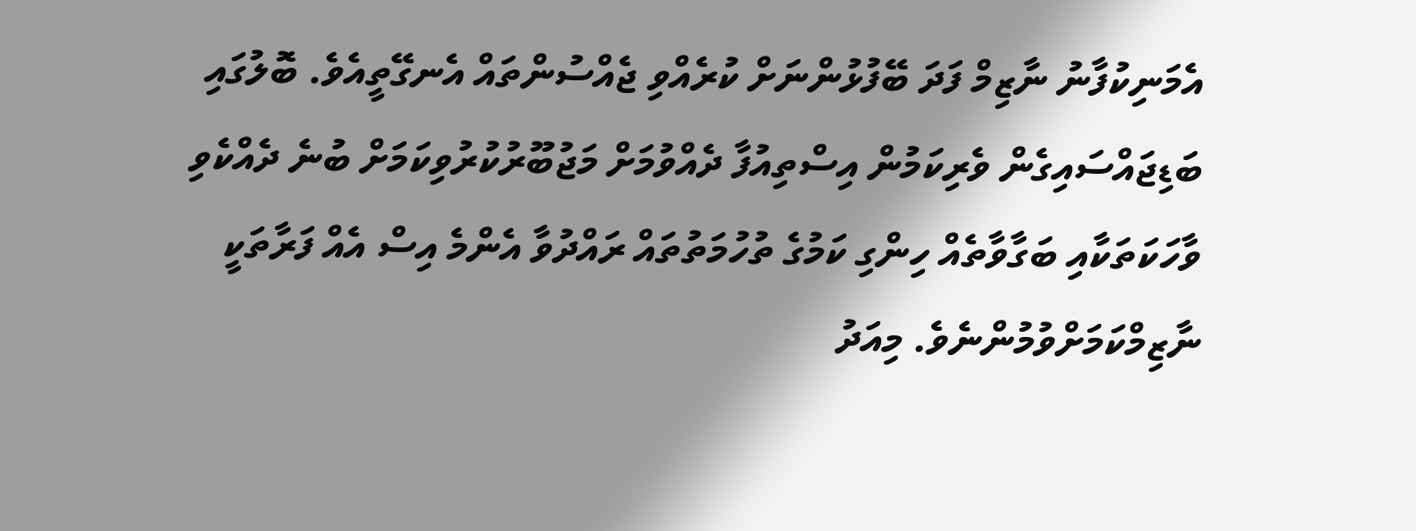އެމަނިކުފާނު ނާޒިމް ފަދަ ބޭފުޅުންނަށް ކުރެއްވި ޖެއްސުންތައް އެނގޭތީއެވެ. ބޮލުގައި ބަޑިޖައްސައިގެން ވެރިކަމުން އިސްތިއުފާ ދެއްވުމަށް މަޖުބޫރުކުރުވިކަމަށް ބުނެ ދެއްކެވި ވާހަކަތަކާއި ބަގާވާތެއް ހިންގި ކަމުގެ ތުހުމަތުތައް ރައްދުވާ އެންމެ އިސް އެއް ފަރާތަކީ ނާޒިމްކަމަށްވުމުންނެވެ. މިއަދު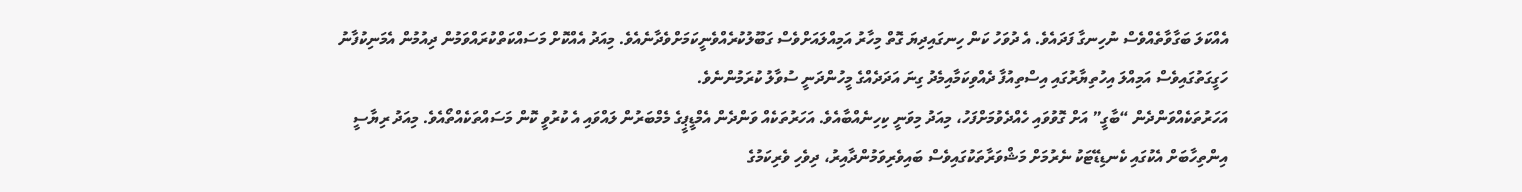އެއްކަލަ ބަގާވާތެއްވެސް ނުހިނގާ ފަދައެވެ. އެ ދުވަހު ކަން ހިނގައިދިޔަ ގޮތް މިހާރު އަމިއްލައަށްވެސް ގަބޫލުކުރެއްވެނީކަމަށްވެދާނެއެވެ. މިއަދު އެއްކޮށް މަސައްކަތްކުރައްވަމުން ދިއުމުން އެމަނިކުފާނު ހަގީގަތުގައިވެސް އަމިއްލަ އިހުތިޔާރުގައި އިސްތިއުފާ ދެއްވިކަމާއިމެދު ގިނަ އަދަދެއްގެ މީހުންދަނީ ސުވާލު ކުރަމުންނެވެ.
އަހަރުތަކެއްވަންދެން “ބާގީ” އަށް ގޮވުވައި ހެއްދެވުމަށްފަހު، މިއަދު މިވަނީ ކިހިނެއްބާއެވެ. އަހަރުތަކެއް ވަންދެން އެމްޑީޕީގެ މެމްބަރުން ލައްވައި އެ ކުރުވީ ކޮން މަސައްތަކެއްތޯއެވެ. މިއަދު ރިޔާސީ އިންތިހާބަށް އެކުގައި ކެނޑިޑޭޓަކު ނެރުމަށް މަޝްވަރާތަކުގައިވެސް ބައިވެރިވަމުންދާއިރު، ދިވެހި ވެރިކަމުގެ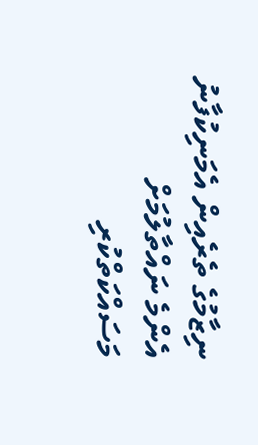ނިޒާމުގެ ތެރެއިން އެމަނިކުފާނު އެންމެ ނައްތާލުމަށް މަސައްކަތްކުރި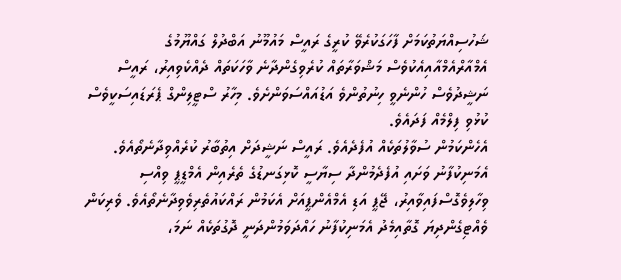ޝަހުސިއްޔަތުކަމަށް ފާހަގަކުރެވޭ ކުރީގެ ރައީސް މައުމޫނު އަބްދުލް ގައްޔޫމުގެ އެމްއާރްއެމްއާއިއެކުވެސް މަޝްވަރާތައް ކުރެވިގެންދާނެ ވާހަކަތައް ދެއްކެވިއިރު، ރައީސް ނަޝީދުވެސް ހުންނެވީ ހިނުތުންވެ އަޑުއައްސަވަންށެވެ. މިހާރު ސްޓީލިންގް ޕެރަޑައިސަކީވެސް ކުޅުވި ފިލްމެއް ފަދައެވެ.
އެހެންކަމުން ސުވާލުތަކެއް އުފެދެއެވެ. ރައީސް ނަޝީދަށް އިތުބާރު ކުރެއްވިދާނެތޯއެވެ. އެމަނިކުފާނު ވަށައި އުފެދެމުންދާ ސިޔާސީ ކޮޅިގަނޑުގެ ތެރެއިން އެމްޑީޕީ ވިއްސި ވިހާލިވެގޮސްފައިވާއިރު، ޖޭޕީ އަޑި އެމްއެންޕީއަށް އެކަމުން ރައްކައުތެރިވެވިދާނެތޯއެވެ. ވެރިކަން ވެއްޓިގެންދިޔަ ގޮތާއިމެދު އެމަނިކުފާނު ހައްދަވަމުންދަނީ ދޮގުތަކެއް ނަމަ،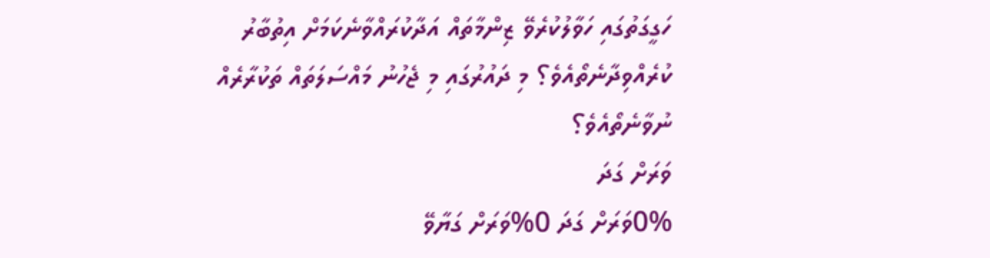ހަގީގަތުގައި ހަވާލުކުރެވޭ ޒިންމާތައް އަދާކުރައްވާނެކަމަށް އިތުބާރު ކުރެއްވިދާނެތޯއެވެ؟ މި ދައުރުގައި މި ޖެހުނު މައްސަލަތައް ތަކުރާރެއް ނުވާނެތޯއެވެ؟
ވަރަށް ގަދަ
0%ވަރަށް ގަދަ 0%ވަރަށް ގަޔާވޭ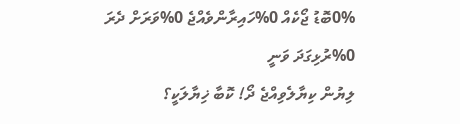0%ބޮޑު ޖޯކެއް 0%ހައިރާންވެއްޖެ 0%ވަރަށް ދެރަ 0%ރުޅިގަދަ ވަނީ
ލިޔުން ކިޔާލެވިއްޖެ ދޯ! ކޮބާ ޚިޔާލަކީ؟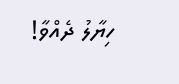ހިޔާލު ދެއްވާ!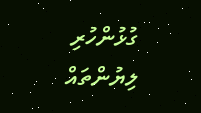ގުޅުންހުރި ލިޔުންތައް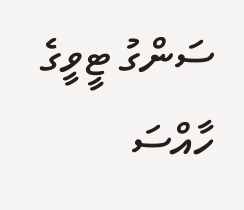ސަންގު ޓީވީގެ ހާއްސަ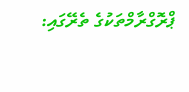ޕްރޮގްރާމްތަކުގެ ތެރޭގައި: